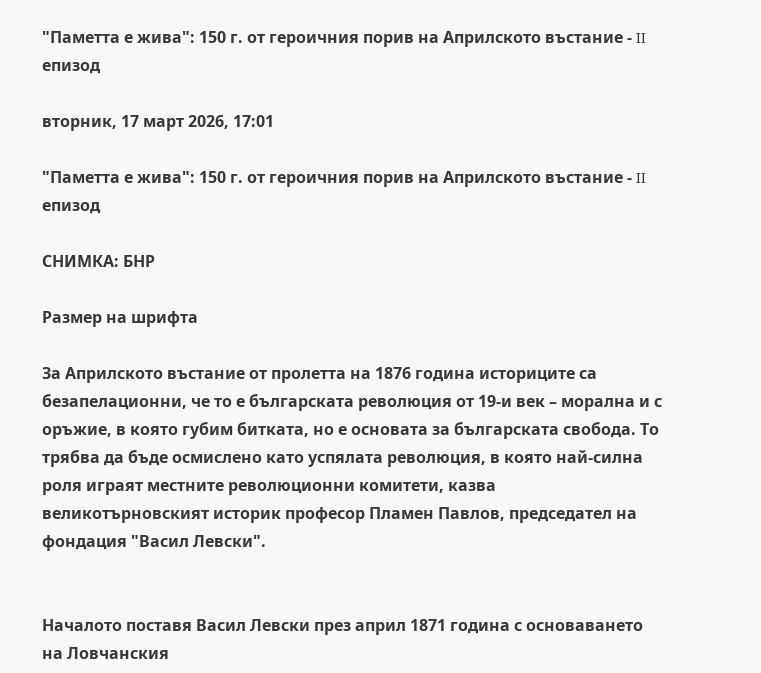"Паметта е жива": 150 г. от героичния порив на Априлското въстание - II епизод

вторник, 17 март 2026, 17:01

"Паметта е жива": 150 г. от героичния порив на Априлското въстание - II епизод

СНИМКА: БНР

Размер на шрифта

За Априлското въстание от пролетта на 1876 година историците са безапелационни, че то е българската революция от 19-и век – морална и с оръжие, в която губим битката, но е основата за българската свобода. То трябва да бъде осмислено като успялата революция, в която най-силна роля играят местните революционни комитети, казва великотърновският историк професор Пламен Павлов, председател на фондация "Васил Левски".


Началото поставя Васил Левски през април 1871 година с основаването на Ловчанския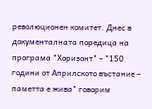революционен комитет. Днес в документалната поредица на програма "Хоризонт" – "150 години от Априлското въстание – паметта е жива" говорим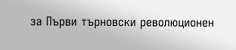за Първи търновски революционен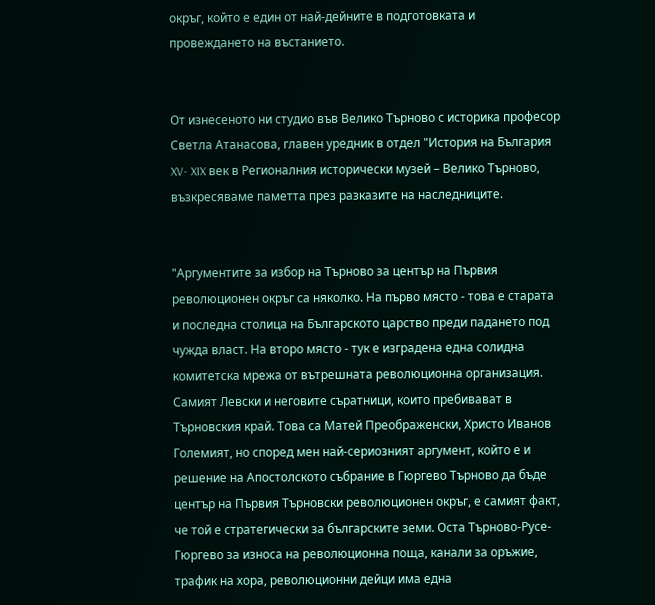окръг, който е един от най-дейните в подготовката и провеждането на въстанието.


От изнесеното ни студио във Велико Търново с историка професор Светла Атанасова, главен уредник в отдел "История на България XV- XIX век в Регионалния исторически музей – Велико Търново, възкресяваме паметта през разказите на наследниците.


"Аргументите за избор на Търново за център на Първия революционен окръг са няколко. На първо място - това е старата и последна столица на Българското царство преди падането под чужда власт. На второ място - тук е изградена една солидна комитетска мрежа от вътрешната революционна организация. Самият Левски и неговите съратници, които пребивават в Търновския край. Това са Матей Преображенски, Христо Иванов Големият, но според мен най-сериозният аргумент, който е и решение на Апостолското събрание в Гюргево Търново да бъде център на Първия Търновски революционен окръг, е самият факт, че той е стратегически за българските земи. Оста Търново-Русе-Гюргево за износа на революционна поща, канали за оръжие, трафик на хора, революционни дейци има една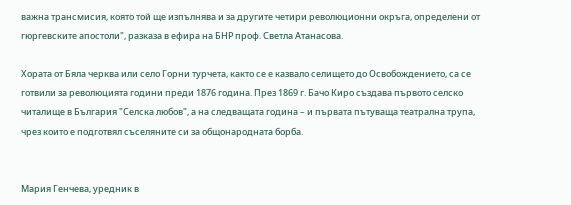важна трансмисия, която той ще изпълнява и за другите четири революционни окръга, определени от гюргевските апостоли", разказа в ефира на БНР проф. Светла Атанасова.

Хората от Бяла черква или село Горни турчета, както се е казвало селището до Освобождението, са се готвили за революцията години преди 1876 година. През 1869 г. Бачо Киро създава първото селско читалище в България "Селска любов", а на следващата година – и първата пътуваща театрална трупа, чрез които е подготвял съселяните си за общонародната борба.


Мария Генчева, уредник в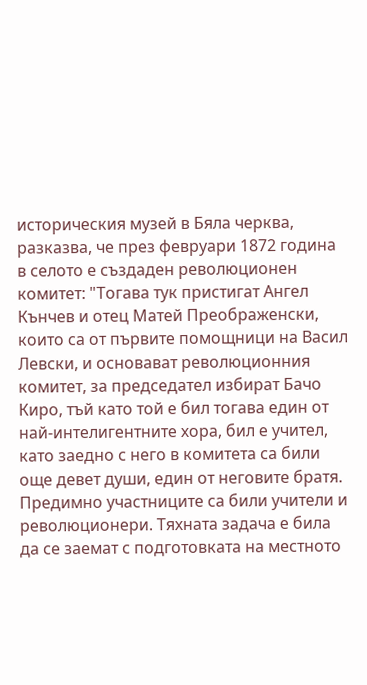историческия музей в Бяла черква, разказва, че през февруари 1872 година в селото е създаден революционен комитет: "Тогава тук пристигат Ангел Кънчев и отец Матей Преображенски, които са от първите помощници на Васил Левски, и основават революционния комитет, за председател избират Бачо Киро, тъй като той е бил тогава един от най-интелигентните хора, бил е учител, като заедно с него в комитета са били още девет души, един от неговите братя. Предимно участниците са били учители и революционери. Тяхната задача е била да се заемат с подготовката на местното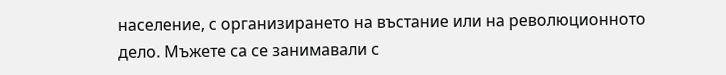население, с организирането на въстание или на революционното дело. Мъжете са се занимавали с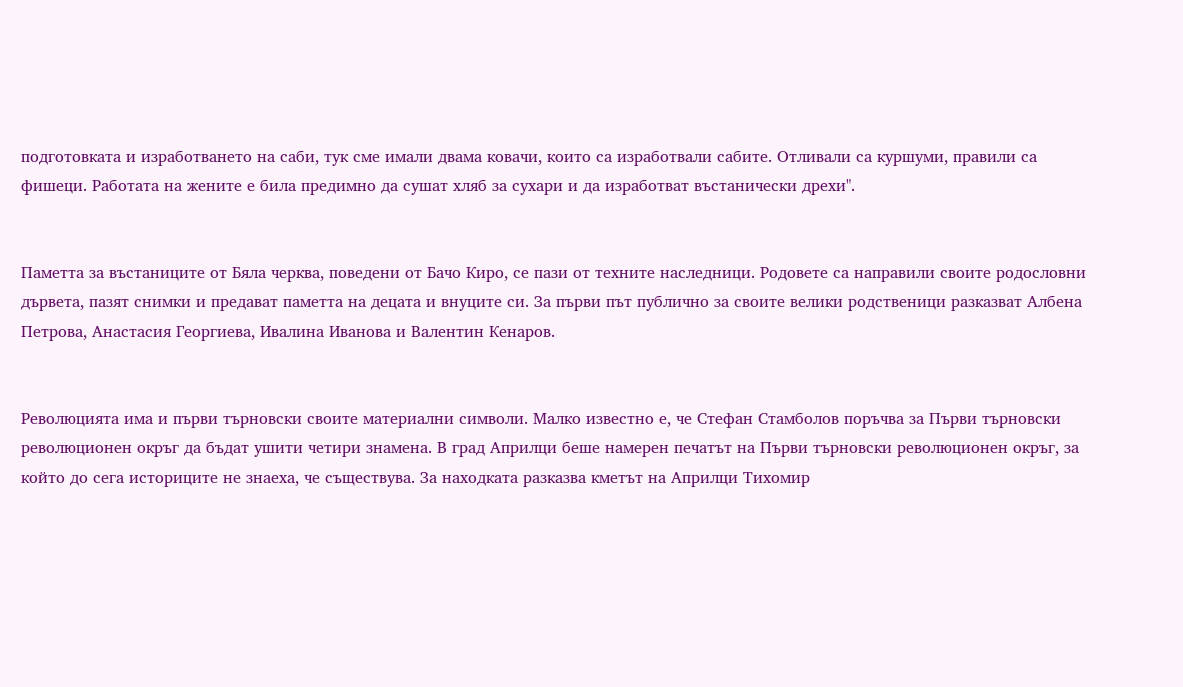подготовката и изработването на саби, тук сме имали двама ковачи, които са изработвали сабите. Отливали са куршуми, правили са фишеци. Работата на жените е била предимно да сушат хляб за сухари и да изработват въстанически дрехи".


Паметта за въстаниците от Бяла черква, поведени от Бачо Киро, се пази от техните наследници. Родовете са направили своите родословни дървета, пазят снимки и предават паметта на децата и внуците си. За първи път публично за своите велики родственици разказват Албена Петрова, Анастасия Георгиева, Ивалина Иванова и Валентин Кенаров.


Революцията има и първи търновски своите материални символи. Малко известно е, че Стефан Стамболов поръчва за Първи търновски революционен окръг да бъдат ушити четири знамена. В град Априлци беше намерен печатът на Първи търновски революционен окръг, за който до сега историците не знаеха, че съществува. За находката разказва кметът на Априлци Тихомир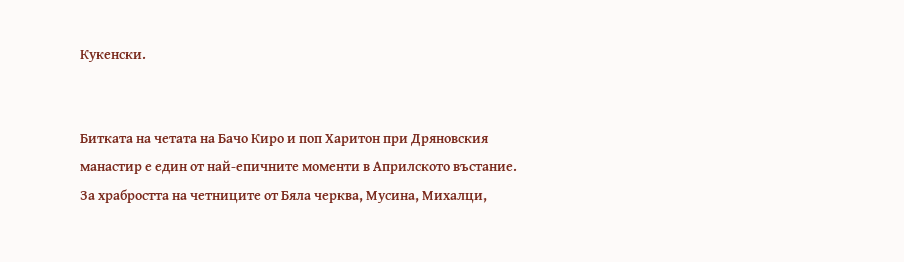Кукенски.


Битката на четата на Бачо Киро и поп Харитон при Дряновския манастир е един от най-епичните моменти в Априлското въстание. За храбростта на четниците от Бяла черква, Мусина, Михалци,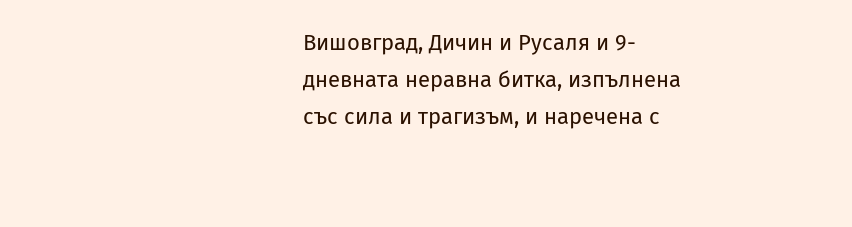Вишовград, Дичин и Русаля и 9-дневната неравна битка, изпълнена със сила и трагизъм, и наречена с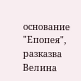основание "Епопея", разказва Велина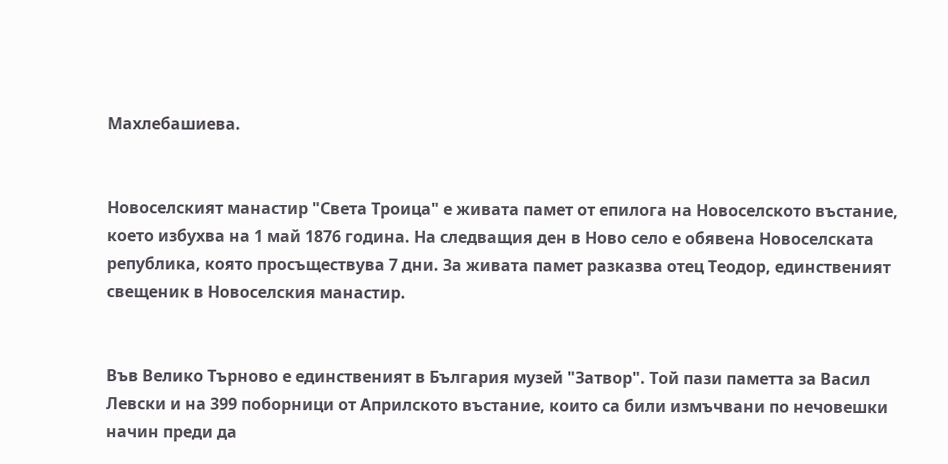Махлебашиева.


Новоселският манастир "Света Троица" е живата памет от епилога на Новоселското въстание, което избухва на 1 май 1876 година. На следващия ден в Ново село е обявена Новоселската република, която просъществува 7 дни. За живата памет разказва отец Теодор, единственият свещеник в Новоселския манастир.


Във Велико Търново е единственият в България музей "Затвор". Той пази паметта за Васил Левски и на 399 поборници от Априлското въстание, които са били измъчвани по нечовешки начин преди да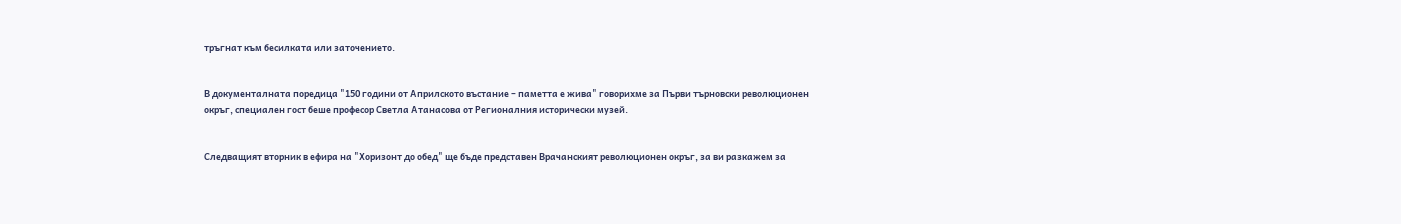тръгнат към бесилката или заточението.


В документалната поредица "150 години от Априлското въстание – паметта е жива" говорихме за Първи търновски революционен окръг, специален гост беше професор Светла Атанасова от Регионалния исторически музей.


Следващият вторник в ефира на "Хоризонт до обед" ще бъде представен Врачанският революционен окръг, за ви разкажем за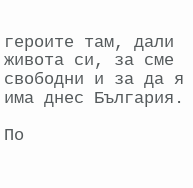героите там, дали живота си, за сме свободни и за да я има днес България.

По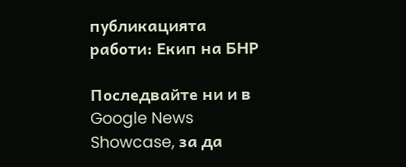публикацията работи: Екип на БНР

Последвайте ни и в Google News Showcase, за да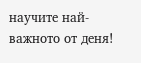научите най-важното от деня!